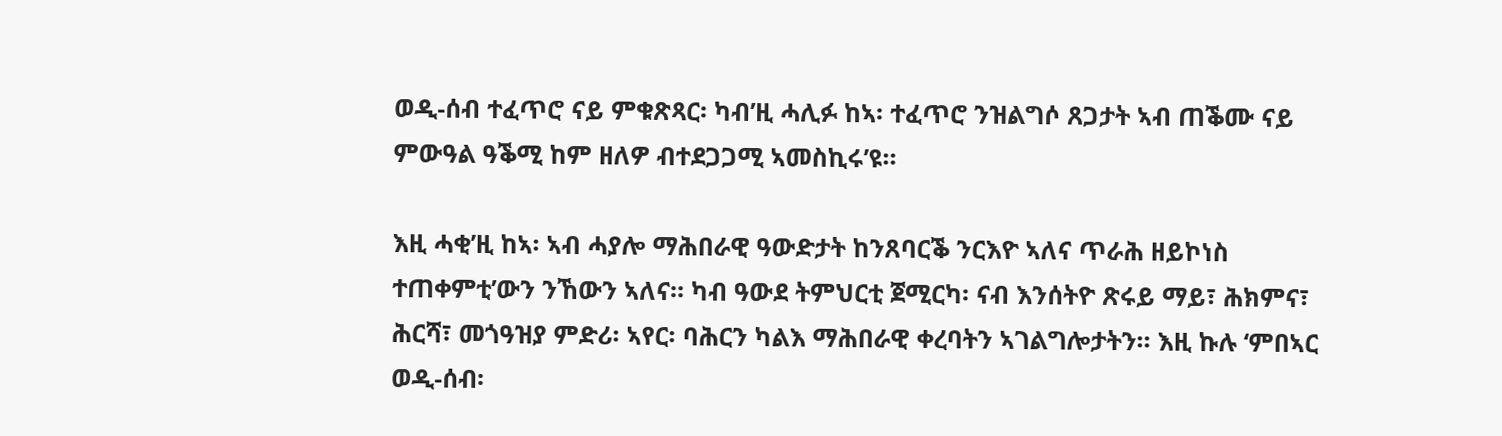ወዲ-ሰብ ተፈጥሮ ናይ ምቁጽጻር፡ ካብ’ዚ ሓሊፉ ከኣ፡ ተፈጥሮ ንዝልግሶ ጸጋታት ኣብ ጠቕሙ ናይ ምውዓል ዓቕሚ ከም ዘለዎ ብተደጋጋሚ ኣመስኪሩ’ዩ።

እዚ ሓቂ’ዚ ከኣ፡ ኣብ ሓያሎ ማሕበራዊ ዓውድታት ከንጸባርቕ ንርእዮ ኣለና ጥራሕ ዘይኮነስ ተጠቀምቲ’ውን ንኸውን ኣለና። ካብ ዓውደ ትምህርቲ ጀሚርካ፡ ናብ እንሰትዮ ጽሩይ ማይ፣ ሕክምና፣ ሕርሻ፣ መጎዓዝያ ምድሪ፡ ኣየር፡ ባሕርን ካልእ ማሕበራዊ ቀረባትን ኣገልግሎታትን። እዚ ኩሉ ‘ምበኣር ወዲ-ሰብ፡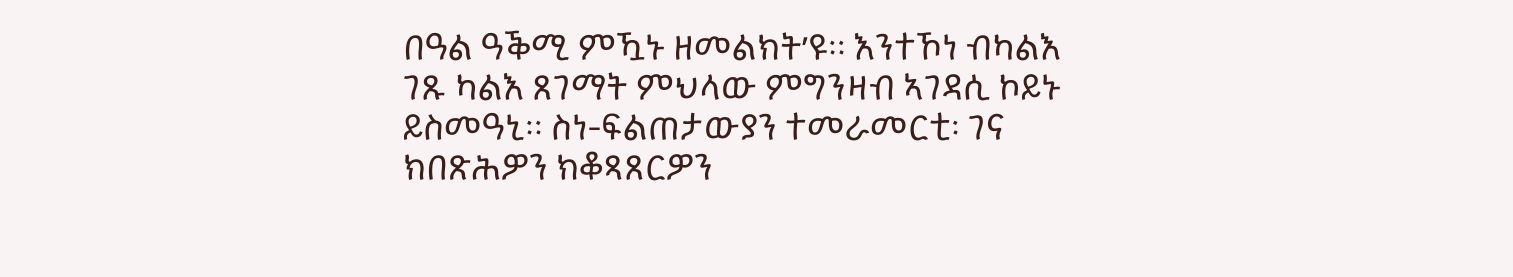በዓል ዓቕሚ ምዃኑ ዘመልክት’ዩ። እንተኾነ ብካልእ ገጹ ካልእ ጸገማት ምህላው ምግንዛብ ኣገዳሲ ኮይኑ ይስመዓኒ። ስነ-ፍልጠታውያን ተመራመርቲ፡ ገና ክበጽሕዎን ክቆጻጸርዎን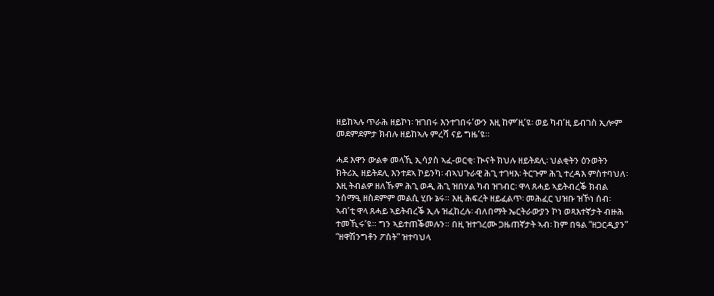ዘይከኣሉ ጥራሕ ዘይኮነ፡ ዝገበሩ እንተገበሩ’ውን እዚ ከም’ዚ’ዩ፡ ወይ ካብ’ዚ ይብገስ ኢሎም መደምደምታ ክብሉ ዘይከኣሉ ምረሻ ናይ ግዜ’ዩ።

ሓደ እዋን ውልቀ መላኺ ኢሳያስ ኣፈ-ወርቂ፡ ኲናት ክህሉ ዘይትደሊ፡ ህልቂትን ዕንወትን ክትሪኢ ዘይትደሊ እንተደኣ ኮይንካ፡ ብኣህጉራዊ ሕጊ ተገዛእ፡ ትርጉም ሕጊ ተረዳእ ምስተባህለ፡ እዚ ትብልዎ ዘለኹም ሕጊ ወዲ ሕጊ ዝበሃል ካብ ዝገብር፡ ዋላ ጸሓይ ኣይትብረቕ ክብል ንሰማዒ ዘስደምም መልሲ ሂቡ ኔሩ። እዚ ሕፍረት ዘይፈልጥ፡ መሕፈር ህዝቡ ዝኾነ ሰብ፡ ኣብ’ቲ ዋላ ጸሓይ ኣይትብረቕ ኢሉ ዝፈከረሉ፡ ብለበማት ኤርትራውያን ኮነ ወጻእተኛታት ብዙሕ ተመኺሩ’ዩ። ግን ኣይተጠቕመሉን። በዚ ዝተገረሙ ጋዜጠኛታት ኣብ፡ ከም በዓል “ዘጋርዲያን” “ዘዋሽንግቶን ፖስት” ዝተባህላ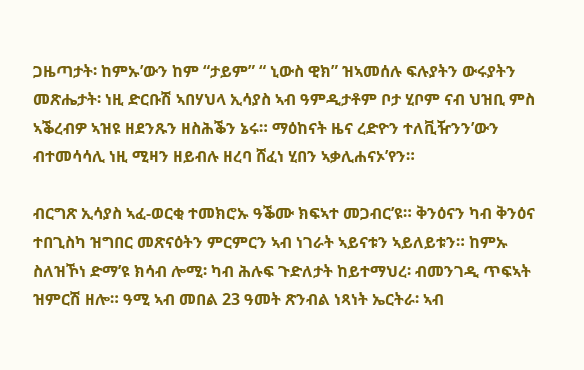ጋዜጣታት፡ ከምኡ’ውን ከም “ታይም” “ ኒውስ ዊክ” ዝኣመሰሉ ፍሉያትን ውሩያትን መጽሔታት፡ ነዚ ድርቡሽ ኣበሃህላ ኢሳያስ ኣብ ዓምዲታቶም ቦታ ሂቦም ናብ ህዝቢ ምስ ኣቕረብዎ ኣዝዩ ዘደንጹን ዘስሕቕን ኔሩ። ማዕከናት ዜና ረድዮን ተለቪዥንን’ውን ብተመሳሳሊ ነዚ ሚዛን ዘይብሉ ዘረባ ሸፈነ ሂበን ኣቃሊሐናኦ’የን።

ብርግጽ ኢሳያስ ኣፈ-ወርቂ ተመክሮኡ ዓቕሙ ክፍኣተ መጋብር’ዩ። ቅንዕናን ካብ ቅንዕና ተበጊስካ ዝግበር መጽናዕትን ምርምርን ኣብ ነገራት ኣይናቱን ኣይለይቱን። ከምኡ ስለዝኾነ ድማ’ዩ ክሳብ ሎሚ፡ ካብ ሕሉፍ ጉድለታት ከይተማህረ፡ ብመንገዲ ጥፍኣት ዝምርሽ ዘሎ። ዓሚ ኣብ መበል 23 ዓመት ጽንብል ነጻነት ኤርትራ፡ ኣብ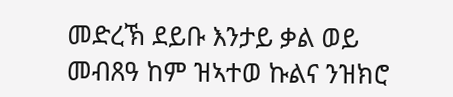መድረኽ ደይቡ እንታይ ቃል ወይ መብጸዓ ከም ዝኣተወ ኩልና ንዝክሮ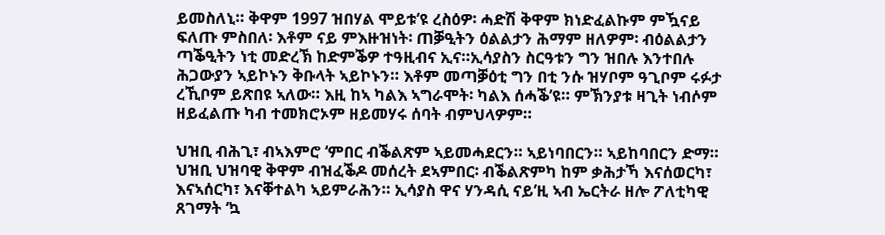ይመስለኒ። ቅዋም 1997 ዝበሃል ሞይቱ’ዩ ረስዕዎ፡ ሓድሽ ቅዋም ክነድፈልኩም ምዃናይ ፍለጡ ምስበለ፡ እቶም ናይ ምእዙዝነት፡ ጠቓዒትን ዕልልታን ሕማም ዘለዎም፡ ብዕልልታን ጣቕዒትን ነቲ መድረኽ ከድምቕዎ ተዓዚብና ኢና።ኢሳያስን ስርዓቱን ግን ዝበሉ እንተበሉ ሕጋውያን ኣይኮኑን ቅቡላት ኣይኮኑን። እቶም መጣቓዕቲ ግን በቲ ንሱ ዝሃቦም ዓጊቦም ሩፉታ ረኺቦም ይጽበዩ ኣለው። እዚ ከኣ ካልእ ኣግራሞት፡ ካልእ ሰሓቕ’ዩ። ምኽንያቱ ዛጊት ነብሶም ዘይፈልጡ ካብ ተመክሮኦም ዘይመሃሩ ሰባት ብምህላዎም።

ህዝቢ ብሕጊ፣ ብኣእምሮ ‘ምበር ብቕልጽም ኣይመሓደርን። ኣይነባበርን። ኣይከባበርን ድማ። ህዝቢ ህዝባዊ ቅዋም ብዝፈቕዶ መሰረት ደኣምበር፡ ብቕልጽምካ ከም ቃሕታኻ እናሰወርካ፣ እናኣሰርካ፣ እናቐተልካ ኣይምራሕን። ኢሳያስ ዋና ሃንዳሲ ናይ’ዚ ኣብ ኤርትራ ዘሎ ፖለቲካዊ ጸገማት ‘ኳ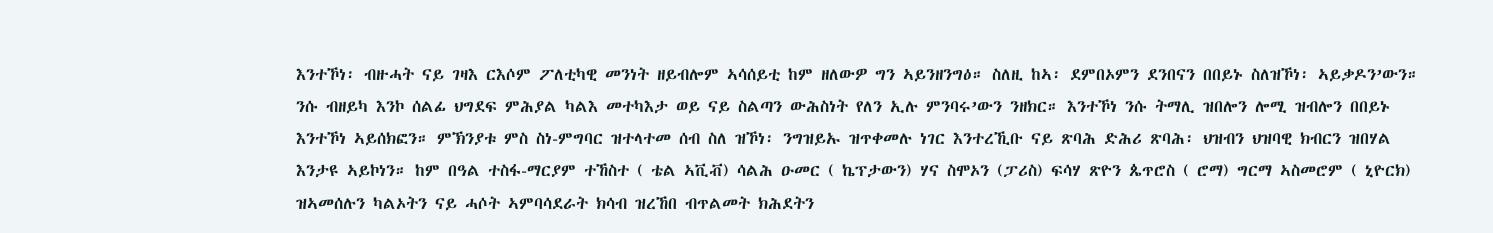እንተኾነ፡ ብዙሓት ናይ ገዛእ ርእሶም ፖለቲካዊ መንነት ዘይብሎም ኣሳሰይቲ ከም ዘለውዎ ግን ኣይንዘንግዕ። ስለዚ ከኣ፡ ደምበኦምን ደንበናን በበይኑ ስለዝኾነ፡ ኣይቃዶን’ውን። ንሱ ብዘይካ እንኮ ሰልፊ ህግደፍ ምሕያል ካልእ መተካእታ ወይ ናይ ስልጣን ውሕስነት የለን ኢሉ ምንባሩ’ውን ንዘክር። እንተኾነ ንሱ ትማሊ ዝበሎን ሎሚ ዝብሎን በበይኑ እንተኾነ ኣይሰክፎን። ምኽንያቱ ምስ ስነ-ምግባር ዝተላተመ ሰብ ስለ ዝኾነ፡ ንግዝይኡ ዝጥቀመሉ ነገር እንተረኺቡ ናይ ጽባሕ ድሕሪ ጽባሕ፡ ህዝብን ህዝባዊ ክብርን ዝበሃል እንታዩ ኣይኮነን። ከም በዓል ተስፋ-ማርያም ተኸስተ ( ቴል ኣቪቭ) ሳልሕ ዑመር ( ኬፕታውን) ሃና ስሞኦን (ፓሪስ) ፍሳሃ ጽዮን ጴጥሮስ ( ሮማ) ግርማ ኣስመሮም ( ኒዮርክ) ዝኣመሰሉን ካልኦትን ናይ ሓሶት ኣምባሳደራት ክሳብ ዝረኸበ ብጥልመት ክሕደትን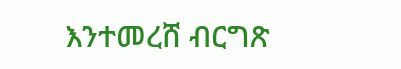እንተመረሸ ብርግጽ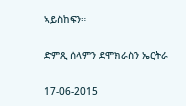ኣይስከፍን።

ድምጺ ሰላምን ደሞክራስን ኤርትራ

17-06-2015